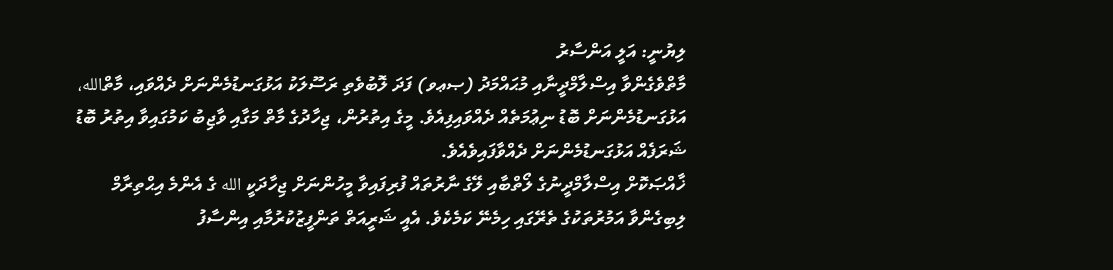ލިޔުނީ: އަލީ އަންސާރު
މާތްވެގެންވާ އިސްލާމްދީނާއި މުޙައްމަދު (ޞޢވ) ފަދަ ލޮބުވެތި ރަސޫލަކު އަޅުގަނޑުމެންނަށް ދެއްވައި، މާތްالله، އަޅުގަނޑުމެންނަށް ބޮޑު ނިޢުމަތެއް ދެއްވައިފިއެވެ. މީގެ އިތުރުން، ޖިހާދުގެ މާތް މަގާއި ވާޖިބު ކަމުގައިވާ އިތުރު ބޮޑު ޝަރަފެއް އަޅުގަނޑުމެންނަށް ދެއްވާފައިވެއެވެ.
ޚާއްޞަކޮށް އިސްލާމްދީނުގެ ލޯތްބާއި ލޭގެ ނާރުތައް ފުރިފައިވާ މީހުންނަށް ޖިހާދަކީ الله ގެ އެންމެ އިޙްތިރާމް ލިބިގެންވާ އަމުރުތަކުގެ ތެރޭގައި ހިމެނޭ ކަމެކެވެ. އެއީ ޝަރީއަތް ތަންފީޒުކުރުމާއި އިންސާފު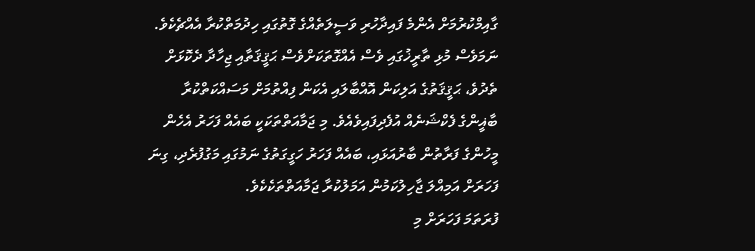ގާއިމްކުރުމަށް އެންމެ ފައިދާހުރި ވަސީލަތެއްގެ ގޮތުގައި ހިދުމަތްކުރާ އެއްޗެކެވެ.
ނަމަވެސް މުޅި ތާރީޚުގައި ވެސް އެއްގޮތަކަށްވެސް ޙަޤީޤަތާއި ޖިހާދާ ދެކޮޅަށް ތެދުވެ، ޙަޤީޤަތުގެ އަލިކަން އޮއްބާލައި އެކަން ފިއްތުމަށް މަސައްކަތްކުރާ ބާޣީންގެ ފެކްޝަނެއް އުފެދިފައިވެއެވެ. މި ޖަމާއަތްތަކަކީ ބައެއް ފަހަރު އެހެން މީހުންގެ ފަރާތުން ބާރުއަޅައި، ބައެއް ފަހަރު ހަގީގަތުގެ ނަމުގައި މަގުފުރެދި، ގިނަ ފަހަރަށް އަމިއްލަ ޖާހިލުކަމުން އަމަލުކުރާ ޖަމާއަތްތަކެކެވެ.
ފުރަތަމަ ފަހަރަށް މި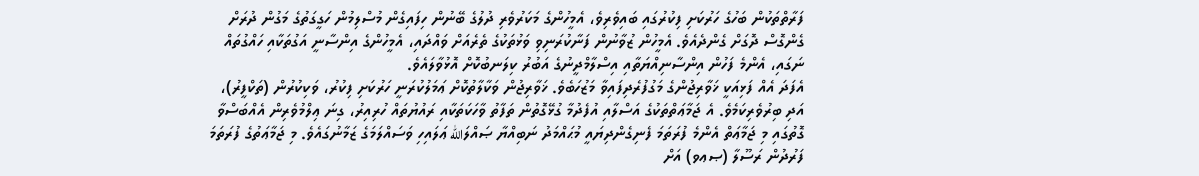ފަރާތްތަކުން ބަހުގެ ހަރުކަށި ފިކުރުގައި ބައިވެރިވެ، އެމީހުންގެ މަކަރުވެރި ދުލުގެ ބޭނުން ހިފައިގެން މުސްލިމުން ހަގީގަތުގެ މަގުން ދުރަށް ގެންގޮސް ދޮގަށް ގެންދެއެވެ. އެމީހުން ޒުވާނުން ފަނާކުރަނިވި ވަޅުތަކުގެ ތެރެއަށް ވައްދައި، އެމީހުންގެ އިންސާނީ އަގުތަކާއި ހައްގުތައް ނަގައި، އެންމެ ފަހުން އިންސާނިއްޔަތާއި އިސްލާމްދީނުގެ އަބުރު ކިލަނބުކޮށް އޮޅުވާލައެވެ.
އެފަދަ އެއް ފަޅިއަކީ ޚަވާރިޖުންގެ މަގުފުރެދިފައިވާ މަޒުހަބެވެ. ޚަވާރިޖުން ވަކާލާތުކޮށް ޢަމަލުކުރަނީ ހަރުކަށި ފިކުރު، ވަކިކުރުން (ތަކްފީރު)، އަދި ބިރުވެރިކަމެވެ. އެ ޖަމާޢަތްތަކުގެ އަސްލާއި އުފެދުމާ ގުޅޭގޮތުން ތަފާތު ވާހަކަތަކާއި ރައުޔުތައް ހުރިއިރު، ގިނަ ޢިލްމުވެރިން އެއްބަސްވާ ގޮތުގައި މި ޖަމާޢަތް އެންމެ ފުރަތަމަ ފެނިގެންދިޔައީ މުޙައްމަދު ނަބިއްޔާ ޞައްލަالله ޢަލައިހި ވަސައްލަމަގެ ޒަމާނުގައެވެ. މި ޖަމާޢަތުގެ ފުރަތަމަ ފަރުދުން ރަސޫލާ (ޞޢވ) އަށް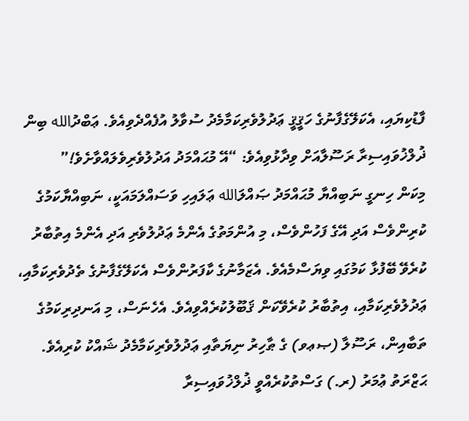ފާޑުކިޔައި، އެކަލޭގެފާނުގެ ހަޤީޤީ ޢަދުލުވެރިކަމާމެދު ސުވާލު އުފެއްދެވިއެވެ. ޢަބްދުالله ބިން ޛުލްޚުވައިސިރާ ރަސޫލާއަށް ވިދާޅުވިއެވެ: “އޭ މުޙައްމަދު އަދުލުވެރިވެލައްވާށެވެ!”
މިކަން ހިނގީ ނަބިއްޔާ މުޙައްމަދު ޞައްލަالله ޢަލައިހި ވަސައްލަމައަކީ، ނަބިއްޔާކަމުގެ ކުރިންވެސް އަދި އޭގެ ފަހުންވެސް، މި އުންމަތުގެ އެންމެ ޢަދުލުވެރި އަދި އެންމެ އިތުބާރު ކުރެވޭ ބޭފުޅާ ކަމުގައި ވިޔަސްމެއެވެ. އެޒަމާނުގެ ކާފަރުންވެސް އެކަލޭގެފާނުގެ ތެދުވެރިކަމާއި، ޢަދުލުވެރިކަމާއި، އިތުބާރު ކުރެވޭކަން ޤަބޫލުކުރެއްވިއެވެ. އެހެނަސް، މި އަނދިރިކަމުގެ ތަބާއިން، ރަސޫލާ (ޞޢވ) ގެ ޠާހިރު ނިޔަތާއި ޢަދުލުވެރިކަމާމެދު ޝައްކު ކުރިއެވެ.
ޙަޒްރަތު ޢުމަރު (ރ.) ގަސްތުކުރެއްވީ ޛުލްޚުވައިސިރާ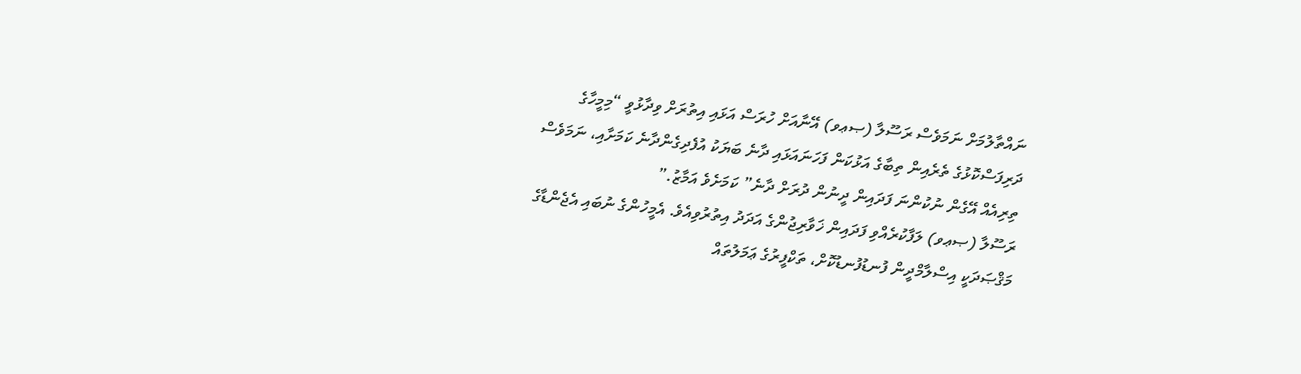ނައްތާލުމަށް ނަމަވެސް ރަސޫލާ (ޞޢވ) އޭނާއަށް ހުރަސް އަޅައި އިތުރަށް ވިދާޅުވީ “މިމީހާގެ ދަރިފަސްކޮޅުގެ ތެރެއިން ތިބާގެ އަޅުކަން ފަހަނައަޅައި ދާނެ ބަޔަކު އުފެދިގެންދާނެ ކަމަށާއި، ނަމަވެސް ތިރިއެއް އޭގެން ނުކުންނަ ފަދައިން ދީނުން ދުރަށް ދާނެ” ކަމަށެވެ އަމާޒު.”
ރަސޫލާ (ޞޢވ) ލަފާކުރެއްވި ފަދައިން ޚަވާރިޖުންގެ އަދަދު އިތުރުވިއެވެ. އެމީހުންގެ ނުބައި އެޖެންޑާގެ މަޤްޞަދަކީ އިސްލާމްދީން ފުނޑުފުނޑުކޮށް، ތަކްފީރުގެ ޢަމަލުތައް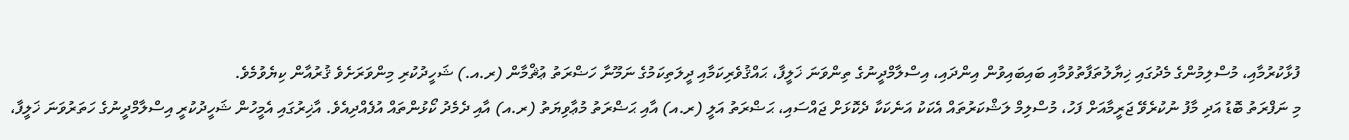ފުޅާކުރުމާއި، މުސްލިމުންގެ މެދުގައި ޚިޔާލުތަފާތުވުމާއި ބައިބައިވުން އިންދައި، އިސްލާމްދީނުގެ ތިންވަނަ ޚަލީފާ، ޙައްޤުވެރިކަމާއި ދީލަތިކަމުގެ ނަމޫނާ ހަޟްރަތު ޢުޘްމާން (ރ.އ.) ޝަހީދުކުރި މިންވަރަށެވެ ޤުރުއާން ކިޔެވުމެވެ.
މި ނަފްރަތު ބޮޑު އަދި މާފު ނުކުރެވޭ ޖަރީމާއަށް ފަހު، މުސްލިމް ލަޝްކަރުތައް އެކަކު އަނެކަކާ ދެކޮޅަށް ޖައްސައި، ޙަޟްރަތު އަލީ (ރ.އ) އާއި ޙަޟްރަތު މުޢާވިޔަތު (ރ.އ) އާއި ދެމެދު ކޯޅުންތައް އުފެއްދިއެވެ. އާޚިރުގައި އެމީހުން ޝަހީދުކުރީ އިސްލާމްދީނުގެ ހަތަރުވަނަ ޚަލީފާ،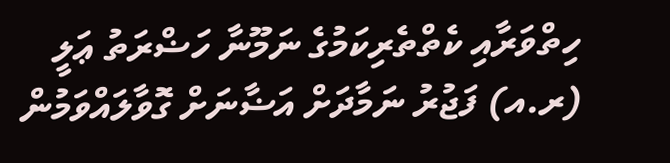ހިތްވަރާއި ކެތްތެރިކަމުގެ ނަމޫނާ ހަޟްރަތު ޢަލީ (ރ.އ) ފަޖުރު ނަމާދަށް އަޟާނަށް ގޮވާލައްވަމުން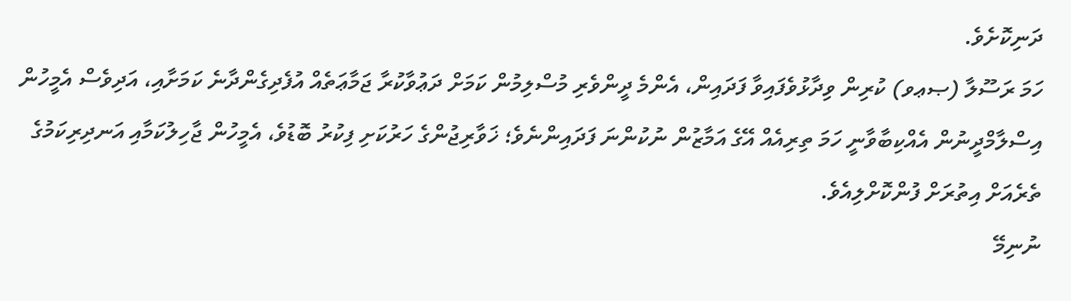ދަނިކޮށެވެ.
ހަމަ ރަސޫލާ (ޞޢވ) ކުރިން ވިދާޅުވެފައިވާ ފަދައިން، އެންމެ ދީންވެރި މުސްލިމުން ކަމަށް ދަޢުވާކުރާ ޖަމާޢަތެއް އުފެދިގެންދާނެ ކަމަށާއި، އަދިވެސް އެމީހުން އިސްލާމްދީނުން އެއްކިބާވާނީ ހަމަ ތިރިއެއް އޭގެ އަމާޒުން ނުކުންނަ ފަދައިންނެވެ؛ ޚަވާރިޖުންގެ ހަރުކަށި ފިކުރު ބޮޑުވެ، އެމީހުން ޖާހިލުކަމާއި އަނދިރިކަމުގެ ތެރެއަށް އިތުރަށް ފުންކޮށްލިއެވެ.
ނުނިމޭ